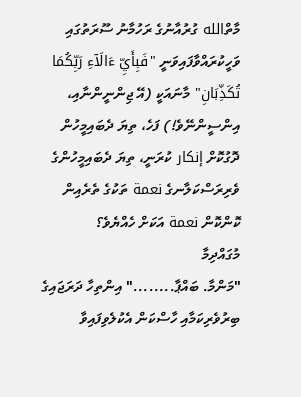މާތްالله ގުރުއާނުގެ ރަހުމާނު ސޫރަތުގައި ވަހީކުރައްވާފައިވަނީ "فَبِأَيِّ ءَالَآءِ رَبِّكُمَا تُكَذِّبَانِ" މާނައަކީ (އޭ ޖިންނީންނާއި، އިންސީންނޭވެ!) ފަހެ، ތިޔަ ދެބައިމީހުން ދޮގުކޮށް إنكار ކުރަނީ، ތިޔަ ދެބައިމީހުންގެ ވެރިރަސްކަލާނގެ نعمة ތަކުގެ ތެރެއިން ކޮންކޮން نعمة އަކަށް ހެއްޔެވެ؟
މުގައްދިމާ
"މަންމާ. ބައްޕާ........" އިންތިހާ ދަރަޖައިގެ ބިރުވެރިކަމާއި ހާސްކަން އެކުލެވިފައިވާ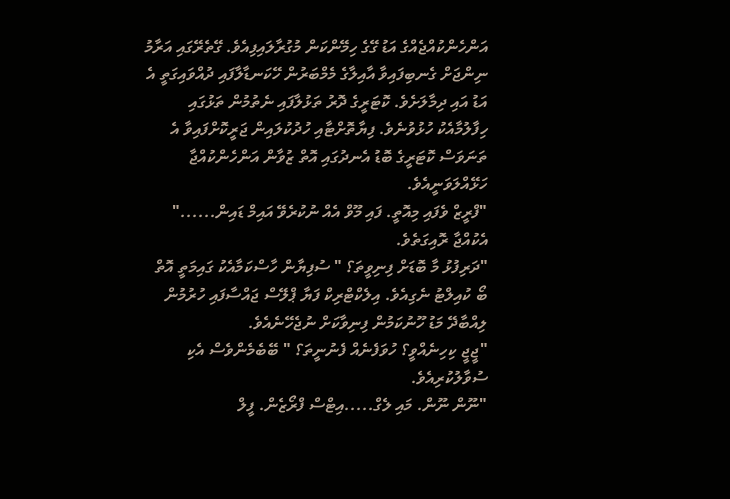އަންހެންކުއްޖެއްގެ އަޑު ގޭގެ ހިމޭންކަން މުގުރާލައިފިއެވެ. ގޭތެރޭގައި އަރާމު ނިންޖަށް ގެނބިފައިވާ އާއިލާގެ މެމްބަރުން ހޭކަނޑާލާފައި ދުއްވައިގަތީ އެ އަޑު އައި ދިމާލަށެވެ. ކޮޓަރީގެ ދޮރު ތަޅުލާފައި ނެތުމުން ތަޅުގައި ހިފާލުމާއެކު ހުޅުވުނެވެ. ފިޔާތޮށްޓާއި ހުދުކުލައިން ޖަރީކޮށްފައިވާ އެ ތަނަވަސް ކޮޓަރީގެ ބޮޑު އެނދުގައި އޮތް ޒުވާން އަންހެންކުއްޖާ ހަޅޭއްލަވަނީއެވެ.
"ފްރީޒް ވެފައި މިއޮތީ. ފައި މޫވް އެއް ނުކުރެވޭ އައިމް ޑައިން......" އެކުއްޖާ ރޮއިގަތެވެ.
"ދަރިފުޅު މާ ބޮޑަށް ފިނިވީތަ؟ " ސުފިޔާން ހާސްކަމާއެކު ގައިމަތީ އޮތް ބޯ ކުއިލްޓު ނެގިއެވެ. އިލެކްޓްރިކް ފަޔާ ޕްލޭސް ޖައްސާފައި ހުރުމުން ލިއްބާދޭ މަޑު ހޫނުކަމުން ފިނިވާކަށް ނުޖެހޭނެއެވެ.
"ޖީޖީ ކިހިނެއްވީ؟ ހުވަފެނެއް ފެނުނީތަ؟ " ބޭބެމެންވެސް އެކި ސުވާލުކުރިއެވެ.
"ނޫން ނޫން. މައި ލެގް.....އިޓްސް ފްރޯޒެން. ފީލް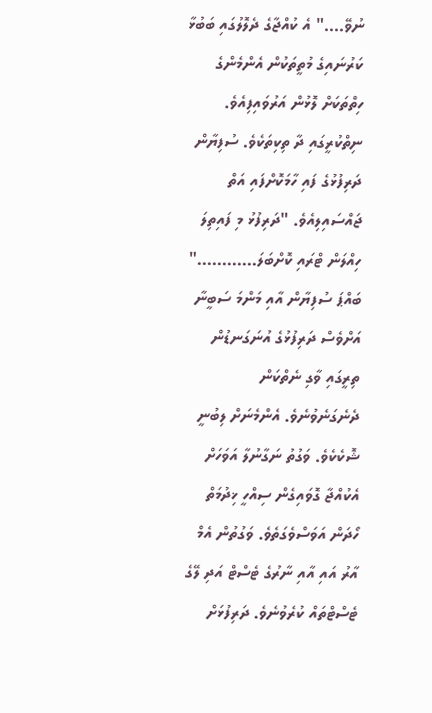ނުވޭ...." އެ ކުއްޖާގެ ދެލޮލުގައި ބަބުޅާ ކަރުނައިގެ މުތީތަކުން އެންމެންގެ ހިތްތަކަށް ލޮޅުން އަރުވައިފިއެވެ. ނިތްކުރީގައި ދާ ތިކިތަކެވެ. ސުފިޔާން ދަރިފުޅުގެ ފައި ހާމަކޮށްފައި އަތް ޖައްސައިލިއެވެ. "ދަރިފުޅު މި ފައިތިލަ ހިއްލަން ޓްރައި ކޮށްބަލަ............"
ބައްޕަ ސުފިޔާން އާއި މަންމަ ސަބީނާ އަށްވެސް ދަރިފުޅުގެ އުނަގަނޑުން ތިރީގައި ވާގި ނެތްކަން ދެނެގަނެވުނެވެ. އެންމެނަށް ލިބުނީ ޝޮކެކެވެ. ވަގުތު ނަގާނުލާ އަވަހަށް އެކުއްޖާ ގޮވައިގެން ސިއްހީ ޚިދުމަތް ހޯދަން އަވަސްވެގަތެވެ. ވަގުތުން އެމް އާރު އައި އާއި ނާރުގެ ޓެސްޓް އަދި ލޭގެ ޓެސްޓްތައް ކުރެވުނެވެ. ދަރިފުޅަށް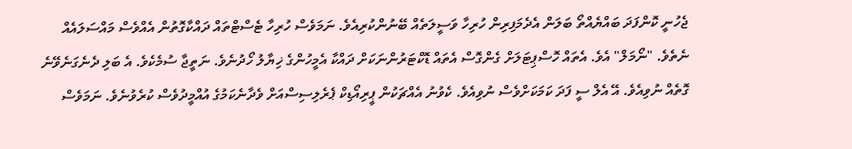ޖެހުނީ ކޮންފަދަ ބައްޔެއްތޯ ބަލަން އެދެމަފިރިން ހުރިހާ ވަސީލަތެއް ބޭނުންކުރިއެވެ. ނަމަވެސް ހުރިހާ ޓެސްޓްތައް ދައްކާގޮތުން އެއްވެސް މައްސަލައެއް ނެތެވެ. "ނޯމަލް" އެވެ. އެތައް ހޮސްޕިޓަލަށް ގެންގޮސް އެތައް ޑޮކްޓަރުންނަކަށް ދައްކާ އެމީހުންގެ ޚިޔާލު ހޯދުނެވެ. ނަތީޖާ ސުމެކެވެ. އެ ބަލި ދެނެގަނެވޭނެ ގޮތެއް ނުވިއެވެ. އޭ އެލް ސީ ފަދަ ކަމަކަށްވެސް ނުވިއެވެ. ކެވުނު އެއްޗަކުން ޕީރިއޯޑިކް ޕެރެލިސިސްއަށް ވެދާނެކަމުގެ އުއްމީދުވެސް ކުރެވުނެވެ. ނަމަވެސް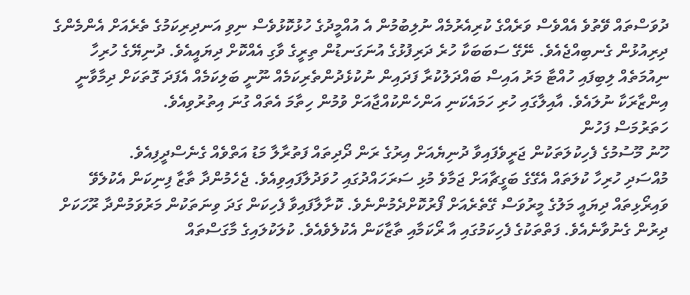ދުވަސްތައް ވޭތުވެ އެއްވެސް ވަރެއްގެ ކުރިއެރުމެއް ނުލިބުމުން އެ އުއްމީދުގެ ހުޅުކޮޅުވެސް ނިވި އަނދިރިކަމުގެ ތެރެއަށް އެންމެންގެ ދިރިއުޅުން ގެނބިއްޖެއެވެ. ނޭގޭ ސަބަބަކާ ހުރެ ދަރިފުޅުގެ އުނަގަނޑުން ތިރީގެ ވާގި އެއްކޮށް ދިޔައީއެވެ. ދުނިޔޭގެ ހުރިހާ ނިއުމަތެއް ލިބިފައި ހުއްޓާ މަރު އައިސް ބައްދަލުކުރާ ފަދައިން ނުކުޅެދުންތެރިކަމެއް ނޫނީ ބަލިކަމެއް އެފަދަ ގޮތަކަށް ދިމާވާނީ އިންޒާރަކާ ނުލައެވެ. އާއިލާގައި ހުރި ހަމައެކަނި އަންހެންކުއްޖާއަށް ވުމުން ހިތާމަ އެތައް ގުނަ އިތުރުވިއެވެ.
ހަތަރުމަސް ފަހުން
ހޫނު މޫސުމުގެ ފެހިކުލަތަކުން ޖަރީވެފައިވާ ދުނިޔެއަށް އިރުގެ ރަން ދޯދިތައް ފަތުރާލާ މަޑު އަތްވެއް ގެނެސްދީފިއެވެ.
މުއްސަދި ހުރިހާ ކުލަތައް އެގޭގެ ބަގީޗާއަށް ޖަމާވެ މުޅި ސަރަހައްދުގައި ހުވަދުލާފައިވިއެވެ. ޖެހެމުންދާ ތާޒާ ފިނިކަން އެކުލެވޭ ވައިރޯޅިތައް ދިޔައީ މަލުގެ މީރުވަސް ގޭތެރެއަށް ފޯރުކޮށްދެމުންނެވެ. ކޮށާލާފައިވާ ފެހިކަން ގަދަ ވިނަތަކުން މަރުވަމުންދާ ރޫހަކަށް ދިރުން ގެނުވާނެއެވެ. ފަތްތަކުގެ ފެހިކަމުގައި އާ ރޯކަމާއި ތާޒާކަން އެކުލެވެއެވެ. ކުލަކުލައިގެ މާގަސްތައް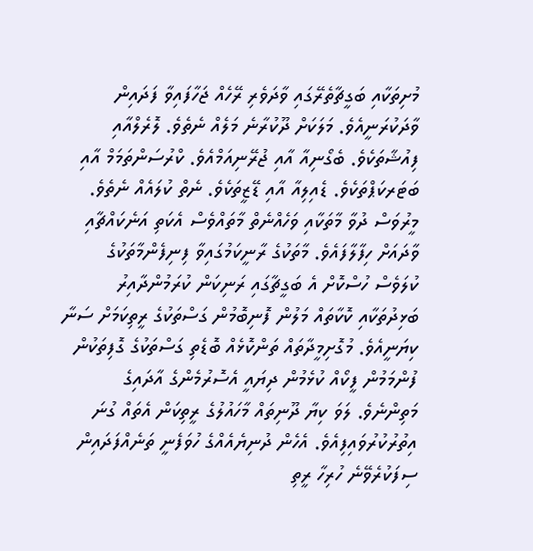މުށިތަކާއި ބަގީޗާތެރޭގައި ވާދަވެރި ރޭހެއް ޖަހާފައިވާ ފަދައިން ވާދަކުރަނީއެވެ. މަލަކަށް ދޫކުރާނެ މަލެއް ނެތެވެ. ލޮރެލްއާއި ފިއުޝާތަކެވެ. ބެގޯނިއާ އާއި ޖުރޭނިއަމްއެވެ. ކްރުސަންތަމަމް އާއި ބަޓަރކަޕްތަކެވެ. ޑެއިލިއާ އާއި ޑޭޒީތަކެވެ. ނެތް ކުލައެއް ނެތެވެ. މީރުވަސް ދުވާ މާތަކާއި ވަހެއްނެތް މާތައްވެސް އެކަތި އަނެކައްޗާއި ވާދައަށް ހިފާލާފައެވެ. މާތަކުގެ ރާނީކަމުގައިވާ ފިނިފެންމާތަކުގެ ކުލަވެސް ހުސްކޮށް އެ ބަގީޗާގައި ރަނިކަން ކުރަމުންދާއިރު ބަޅިދުތަކާއި ކޮކާތައް މަލުން ފޮނިބޮމުން ގަސްތަކުގެ ރީތިކަމަށް ސަނާ ކިޔަނީއެވެ. މުގޮށިމީދާތައް ތަންކޮޅެއް ބޮޑެތި ގަސްތަކުގެ ގޮފިތަކުން ފުންމަމުން ފީކޯއް ކުޅެމުން ދިޔައީ އެސޮރުމެންގެ އާދައިގެ މަތިންނެވެ. ލަވަ ކިޔާ ދޫނިތައް މާހައުލުގެ ރީތިކަން އެތައް ގުނަ އިތުރުކުރުވައިފިއެވެ. އެހެން ދުނިޔެއެއްގެ ހުވަފެނީ ތަނެއްފަދައިން ސިފަކުރެވޭނެ ހުރިހާ ރީތި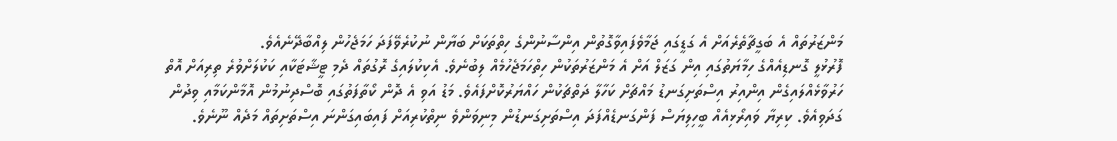މަންޒަރުތައް އެ ބަގީޗާތެރެއަށް އެ ގަޑީގައި ޖަމާވެފައިވާގޮތުން އިންސާނުންގެ ހިތްތަކަށް ބަޔާން ނުކުރެވޭފަދަ ހަމަޖެހުން ލިއްބާދޭނެއެވެ.
ފޮރުޅުލީ ގޮނޑިއެއްގެ ހިމާޔަތުގައި އިން ގަޒަލް އަށް އެ މަންޒަރުތަކުން ހިތްހަމަޖެހުމެއް ލިބުނެވެ. އެކިކުލައިގެ ރޮގުތައް ދެމި ޓީޝާޓަކާއި ކަކުލަށްވުރެ ތިރިއަށް އޮތް ހަރުވާޅެއްލައިގެން އިންއިރު އިސްތަށިގަނޑު މައްޗަށް ކަހާލާ ދަތްޗަކުން ހައްޔަރުކޮށްފައެވެ. މަޑު އަވި އެ ދޮން ކޯތާފަތުގައި ބޮސްދިނުމުން އޮމާންކަމާއި ވިދުން ގަދަވިއެވެ. ކިރިޔާ ވައިރޯޅިއެއް ބީހިލިޔަސް ފަންގަނޑެއްފަދަ އިސްތަށިގަނޑުން މިނިވަންވެ ނިތްކުރިއަށް ފައިބައިގަންނަ އިސްތަށިތައް މަދެއް ނޫނެވެ.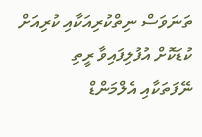ތަނަވަސް ނިތްކުރިއަކާއި ކުރިއަށް ކުޑަކޮށް އުފުލިފައިވާ ރީތި ނޭފަތަކާއި އެލްމަންޑް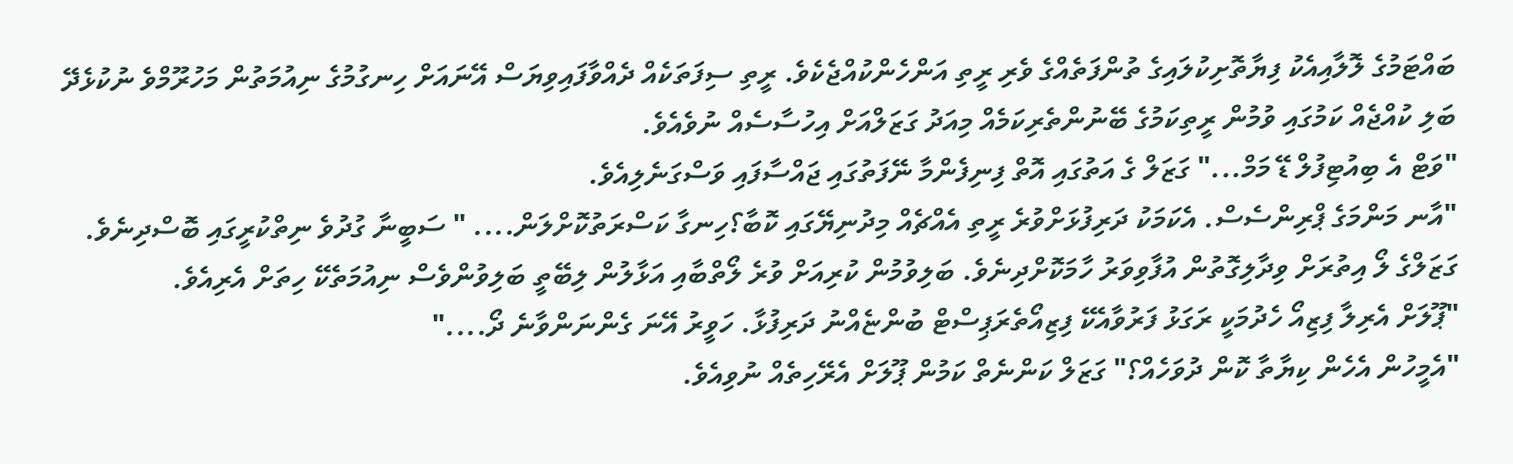ބައްޓަމުގެ ލޮލާއިއެކު ފިޔާތޮށިކުލައިގެ ތުންފަތެއްގެ ވެރި ރީތި އަންހެންކުއްޖެކެވެ. ރީތި ސިފަތަކެއް ދެއްވާފައިވިޔަސް އޭނައަށް ހިނގުމުގެ ނިއުމަތުން މަހުރޫމްވެ ނުކުޅެދޭ ބަލި ކުއްޖެއް ކަމުގައި ވުމުން ރީތިކަމުގެ ބޭނުންތެރިކަމެއް މިއަދު ގަޒަލްއަށް އިހުސާސެއް ނުވެއެވެ.
"ވަޓް އެ ބިއުޓިފުލް ޑޭ މަމް..." ގަޒަލް ގެ އަތުގައި އޮތް ފިނިފެންމާ ނޭފަތުގައި ޖައްސާފައި ވަސްގަނެލިއެވެ.
"އާނ މަންމަގެ ޕްރިންސެސް. އެކަމަކު ދަރިފުޅަށްވުރެ ރީތި އެއްޗެއް މިދުނިޔޭގައި ކޮބާ؟ހިނގާ ކަސްރަތުކޮށްލަން.... " ސަބީނާ ގުދުވެ ނިތްކުރީގައި ބޮސްދިނެވެ. ގަޒަލްގެ ލޯ އިތުރަށް ވިދާލިގޮތުން އުފާވިވަރު ހާމަކޮށްދިނެވެ. ބަލިވުމުން ކުރިއަށް ވުރެ ލޯތްބާއި އަޅާލުން ލިބޭތީ ބަލިވުންވެސް ނިއުމަތެކޭ ހިތަށް އެރިއެވެ.
"ޕޫލަށް އެރިލާ ފިޒިއޯ ހެދުމަކީ ރަގަޅު ފަރުވާއެކޭ ފިޒިއޯތެރަޕިސްޓް ބުންޏެއްނު ދަރިފުޅާ. ހަވީރު އޭނަ ގެންނަންވާނެ ދޯ...."
"އެމީހުން އެހެން ކިޔާތާ ކޮން ދުވަހެއް؟" ގަޒަލް ކަންނެތް ކަމުން ޕޫލަށް އެރޭހިތެއް ނުވިއެވެ.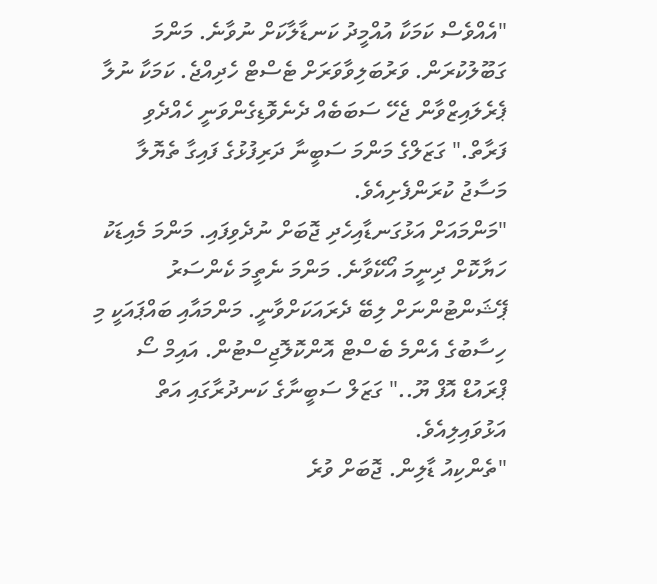"އެއްވެސް ކަމަކާ އުއްމީދު ކަނޑާލާކަށް ނުވާނެ. މަންމަ ގަބޫލުކުރަން. ވަރުބަލިވާވަރަށް ޓެސްޓް ހެދިއްޖެ. ކަމަކާ ނުލާ ޕެރެލައިޒްވާން ޖެހޭ ސަބަބެއް ދެނެވޮޑިގެންވަނީ ހެއްދެވި ފަރާތް." ގަޒަލްގެ މަންމަ ސަބީނާ ދަރިފުޅުގެ ފައިގާ ތެޔޮލާ މަސާޖު ކުރަންފެށިއެވެ.
"މަންމައަށް އަޅުގަނޑާއިހެދި ޖޮބަށް ނުދެވިފައި. މަންމަ މެއިޑަކު ހަޔާކޮށް ދިނީމަ އޯކޭވާނެ. މަންމަ ނެތީމަ ކެންސަރު ޕޭޝަންޓުންނަށް ލިބޭ ދެރައަކަށްވާނީ. މަންމައާއި ބައްޕައަކީ މި ހިސާބުގެ އެންމެ ބެސްޓް އޮންކޮލޮޖިސްޓުން. އައިމް ސޯ ޕްރައުޑް އޮފް ޔޫ.." ގަޒަލް ސަބީނާގެ ކަނދުރާގައި އަތް އަޅުވައިލިއެވެ.
"ތެންކިއު ޑާލިން. ޖޮބަށް ވުރެ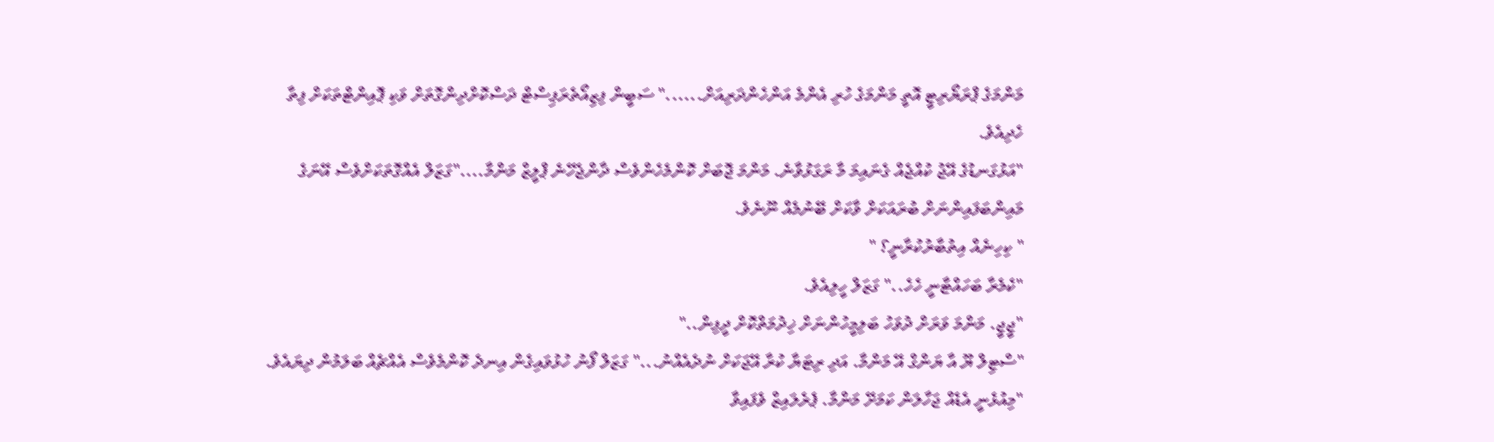މަންމަގެ ޕްރަޔޯރިޓީ އޮތީ މަންމަގެ ހުރި އެންމެ އަންހެންދަރިއަށް......" ސަބީން ފިޒިއޯތެރަޕިސްޓް ދަސްކޮށްދިންގޮތަށް ވަކި ޕޮއިންޓްތަކަށް ފިތާ ހެދިއެވެ.
"އަޅުގަނޑުގެ އޭޖު ކުއްޖެއް ގެނައިމަ މާ ރަގަޅުވާނެ. މަންމަ ޖޮބަށް ކޮންމެހެންވެސް ދާންޖެހޭނެ ޕްލީޒް މަންމާ...."ގަޒަލް އެއްގޮތަކަށްވެސް އޭނަގެ މައިންބަފައިންނަށް ބުރައަކަށް ވާކަށް ބޭނުމެއް ނޫނެވެ.
" ކިހިނެއް އިތުބާރުކުރާނީ؟ "
"ކެމެރާ ބަހައްޓާނީ ހެހެ.." ގަޒަލް ހީލިއެވެ.
"ޖީޖީ. މަންމަ ވަރަށް ދުވަހު ބަލިމީހުންނަށް ޚިދުމަތްކޮށް ދީފިން.."
"ސްޓިލް ޔޫ އާ ޔަންގް އޭ މަންމާ. އަދި ރިޓަޔާ ކުރާ އޭޖަކަށް ނުދެއެއްނު..." ގަޒަލް ފޯނު ހުޅުވައިގެން އިނދެ ކޮންމެވެސް އެއްޗެއް ބަލަމުން ދިޔައެވެ. "މިއުޅެނީ އެޑެއް ޖަހާލަން ކަމަށޭ މަންމާ. ޕެރެލައިޒް ވެފައިވާ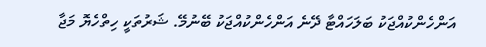އަންހެންކުއްޖަކު ބަލަހައްޓާ ދޭނެ އަންހެންކުއްޖަކު ބޭނުމޭ. ޝަރުތަކީ ހިތްހެޔޮ މަޖާ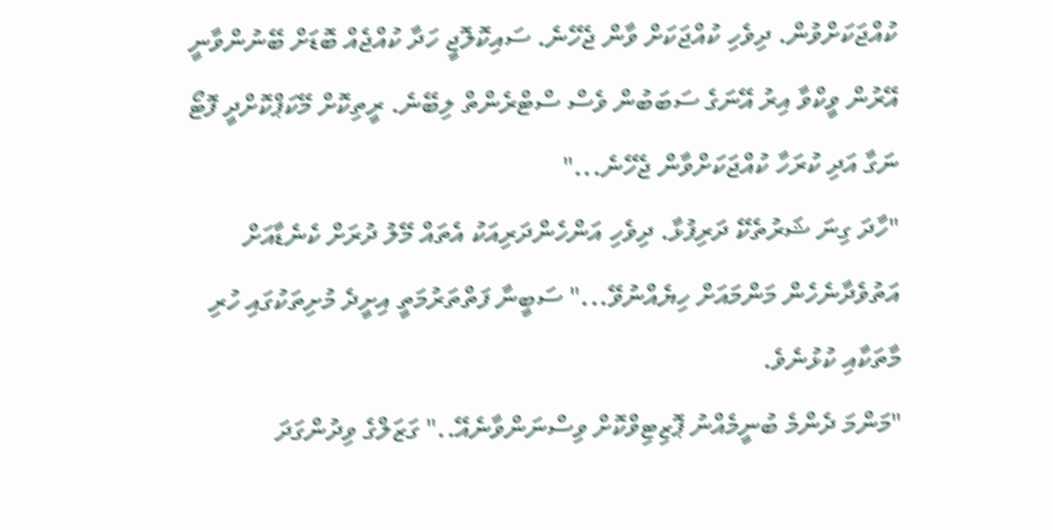ކުއްޖަކަށްވުން. ދިވެހި ކުއްޖަކަށް ވާން ޖެހޭނެ. ސައިކޮލޮޖީ ހަދާ ކުއްޖެއް ބޮޑަށް ބޭނުންވާނީ އޭރުން ވީކްވާ އިރު އޭނަގެ ސަބަބުން ވެސް ސްޓްރެންތް ލިބޭނެ. ރީތިކޮށް މޭކަޕްކޮށްދީ ފޮޓޯ ނަގާ އަދި ކުރަހާ ކުއްޖަކަށްވާން ޖެހޭނެ..."
"ހާދަ ގިނަ ޝަރުތެކޭ ދަރިފުޅާ. ދިވެހި އަންހެންދަރިއަކު އެތައް މޭލު ދުރަށް ކެނެޑާއަށް އަތުވެދާނެހެން މަންމައަށް ހިޔެއްނުވޭ..." ސަބީނާ ފަތްތަރުމަތީ އިށީދެ މުށިތަކުގައި ހުރި މާތަކާއި ކުޅުނެވެ.
"މަންމަ ދެންމެ ބުނީމެއްނު ޕޮޒިޓިވްކޮށް ވިސްނަންވާނެއޭ.." ގަޒަލްގެ ވިދުންގަދަ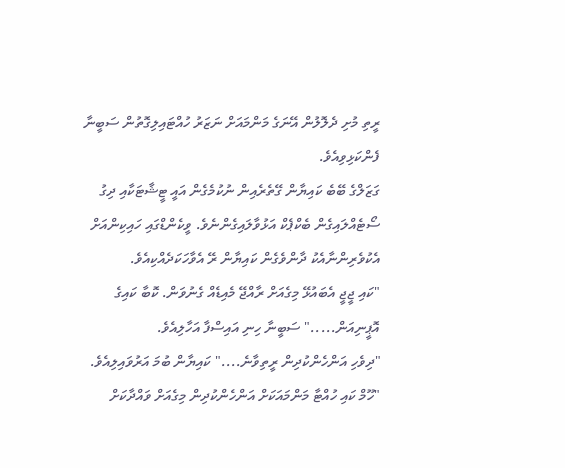ރީތި މުށި ދެލޮލުން އޭނަގެ މަންމައަށް ނަޒަރު ހުއްޓައިލިގޮތުން ސަބީނާ ފެންކަޅިވިއެވެ.
ގަޒަލްގެ ބޭބެ ކައިޔާން ގޭތެރެއިން ނުކުމެގެން އައީ ޓީޝާޓަކާއި ދިގު ސޯޓެއްލައިގެން ބެކްޕެކް އަޅުވާލައިގެންނެވެ. ވީކެންޑްގައި ހައިކިންއަށް އެކުވެރިންނާއެކު ދާންވެގެން ކައިޔާން ރޭ އެވާހަކަދެއްކިއެވެ.
"ކައި ޖީޖީ އެބައުޅޭ މިގެއަށް ރާއްޖޭ މެއިޑެއް ގެނުވަން. ކޮބާ ކައިގެ އޮޕީނިއަން....." ސަބީނާ ހިނި އައިސްފާ އަހާލިއެވެ.
"ދިވެހި އަންހެންކުދިން ރީތިވާނެ...." ކައިޔާން ބުމަ އަރުވައިލިއެވެ.
"ހޫމް ކައި ހުއްޓާ މަންމައަކަށް އަންހެންކުދިން މިގެއަށް ވައްދާކަށް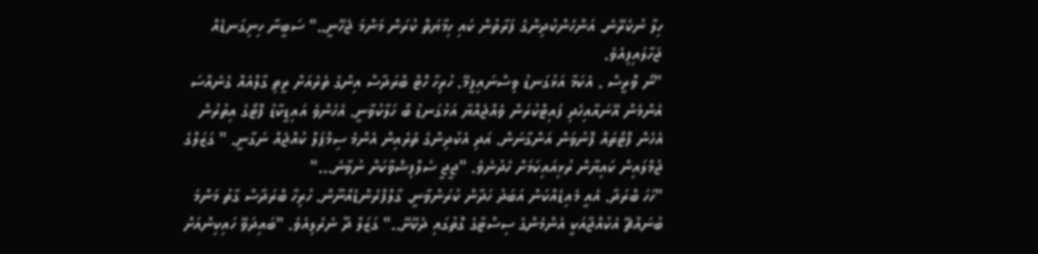ހިލާ ނުކެރޭނެ. އަންހެންކުދިންގެ ފަރާތުން ކައި ހިމާޔަތް ކުރަން މަންމަ ޖެހޭނީ.." ސަބީނާ ހިނިގަނޑެއް ޖަހާލައިފިއެވެ.
"ނޯ ވޮރީސް . އެކަމާ އަޅުގަނޑު ވިސްނައިފީމޭ. ހުރިހާ ހޮޓް ބްރަދާސް އިންގެ ތެރެއަށް ރީތި ގާލްއެއް ގެނެއްސަ އެންމެން އޭނައާއިހެދި ފައިޓްކުރަން ވެއްޖެއްޔާ އަޅުގަނޑު ބޯ ހަލާކުވާނީ. އެހެންވެ އައިޑީކާޑު ފޮޓޯގެ އިތުރުން އެހެން ފޮޓޯތައް ފޮނުވަން އަންގާނަން. އަދި އެކުދިންގެ ތެރެއިން އެންމެ ސިމްޕަލް ކުއްޖެއް ނަގާނީ. " ގަޒަލްގެ ޖުމްލައިން ކައިޔާން ރުޅިއައިކަމަށް ހެދުނެވެ. "ޖީޖީ ސެލްފިޝްވާކަށް ނުވާނެ..."
"ހަހަ ބްރަދާ. އެއީ މެއިޑެއްކަން އަބަދު ހަދާން ކުރަންވާނީ. ގާލްފްރެންޑެއްނޫން. ހުރިހާ ބްރަދާސް ގާތު މަންމަ ބުނައްޗޭ އެކުއްޖާއަކީ އެންމެންގެ ސިސްޓާގެ ގޮތުގައި ދެކޭށޭ.." ގަޒަލް ދޫ ނެރެލިއެވެ. "ބައިދަވޭ ހައިކިންއަށް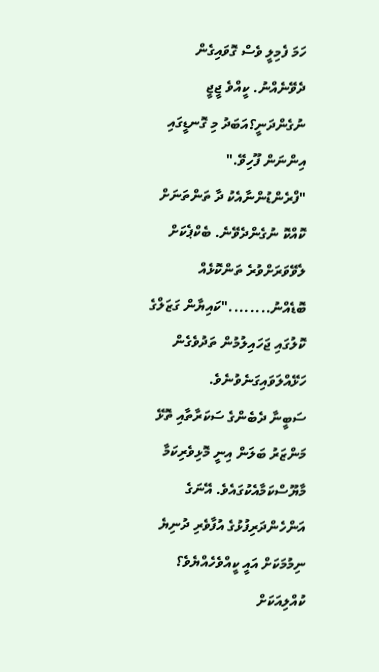ހަމަ ފެމިލީ ވެސް ގޮވައިގެން ދެވޭނެއްނު. ކީއްވެ ޖީޖީ ނުގެންދަނީ؟އަބަދު މި ގޮނޑީގައި އިންނަން ފޫހިވޭ."
"ފްރެންޑުންނާއެކު ދާ ތަންތަނަށް ކޮއްކޮ ނުގެންދެވޭނެ. ބެކްޕެކަށް ލެވޭވަރަށްވުރެ ތަންކޮޅެއް ބޮޑެއްނު........"ކައިޔާން ގަޒަލްގެ ކޮލުގައި ޖަހައިލުމުން ތަދުވެގެން ހަޅޭއްލަވައިގަނެވުނެވެ.
ސަބީނާ ދެބެންގެ ސަކަރާތާއި ތޮޅޭ މަންޒަރު ބަލަން އިނީ މޮޅިވެރިކަމާ މާޔޫސްކަމާއެކުގައެވެ. އޭނަގެ އަންހެންދަރިފުޅުގެ އުފާވެރި ދުނިޔެ ނިމުމަކަށް އައީ ކީއްވެހެއްޔެވެ؟
ކުއްލިއަކަށް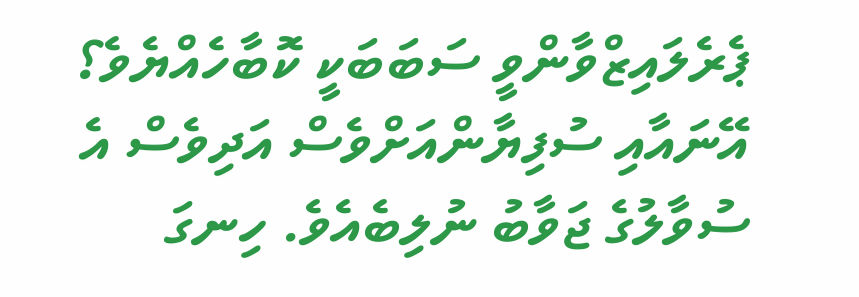ޕެރެލައިޒްވާންވީ ސަބަބަކީ ކޮބާހެއްޔެވެ؟
އޭނައާއި ސުފިޔާންއަށްވެސް އަދިވެސް އެ ސުވާލުގެ ޖަވާބު ނުލިބެއެވެ. ހިނގަ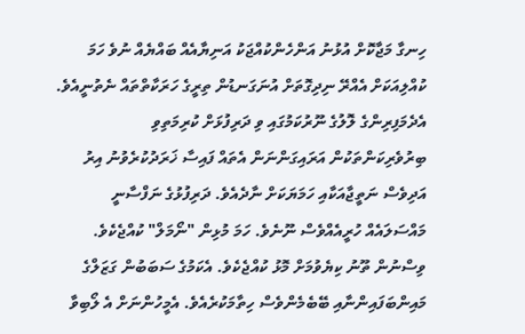ހިނގާ މަޖާކޮށް އުޅުނު އަންހެންކުއްޖަކު އަނިޔާއެއް ބައްޔެއް ނުވެ ހަމަ ކުއްލިއަކަށް އެއްރޭ ނިދިގޮތަށް އުނަގަނޑުން ތިރީގެ ހަރަކާތްތައް ނެތުނީއެވެ. އެދެމަފިރިންގެ ލޮލުގެ ނޫރުކަމުގައި ވި ދަރިފުޅަށް ކުރިމަތިވި ބިރުވެރިކަންތަކުން އަރައިގަންނަން އެތައް ފައިސާ ޚަރަދުކުރެވުނު އިރު އަދިވެސް ނަތީޖާއަކާއި ހަމަޔަކަށް ނާދެއެވެ. ދަރިފުޅުގެ ނަފްސާނީ މައްސަލައެއް ހުރީއެއްވެސް ނޫނެވެ. ހަމަ މުޅިން "ނޯމަލް" ކުއްޖެކެވެ. ވިސްނުން ތޫނު ކިޔެވުމަށް މޮޅު ކުއްޖެކެވެ. އެކަމުގެ ސަބަބުން ގަޒަލްގެ މައިންބަފައިންނާއި ބޭބެމެންވެސް ހިތާމަކުރެއެވެ. އެމީހުންނަށް އެ ލޯބިވާ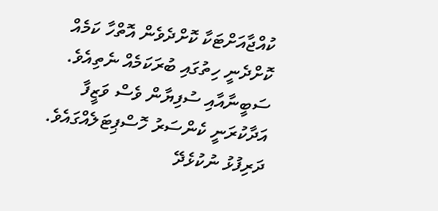ކުއްޖާއަށްޓަކާ ކޮށްދެވެން އޮތްހާ ކަމެއް ކޮށްދެނީ ހިތުގައި ބުރަކަމެއް ނެތިއެވެ. ސަބީނާއާއި ސުފިޔާން ވެސް ވަޒީފާ އަދާކުރަނީ ކެންސަރު ހޮސްޕިޓަލެއްގައެވެ. ދަރިފުޅު ނުކުޅެދޭ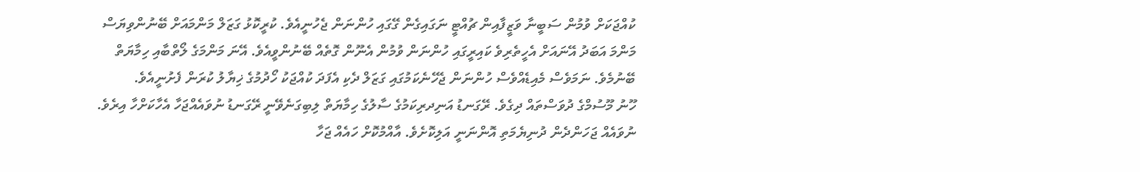ކުއްޖަކަށް ވުމުން ސަބީނާ ވަޒީފާއިން ޗުއްޓީ ނަގައިގެން ގޭގައި ހުންނަން ޖެހުނީއެވެ. ކުރީކޮޅު ގަޒަލް މަންމައަށް ބޭނުންވިޔަސް މަންމަ އަބަދު އޭނައަށް އެހީތެރިވެ ކައިރީގައި ހުންނަން ވުމުން އެނޫން ގޮތެއް ބޭނުންވީއެވެ. އޭނަ މަންމަގެ ލޯތްބާއި ހިމާޔަތް ބޭނުމެވެ. ނަމަވެސް މެއިޑެއްވެސް ހުންނަން ޖެހޭނެކަމުގައި ގަޒަލް ދެކި އެފަދަ ކުއްޖަކު ހޯދުމުގެ ޚިޔާލު ކުރަން ފެށުނީއެވެ.
ހޫނު މޫސުމްގެ ދުވަސްތައް ދިގެވެ. ރޭގަނޑު އަނިދރިކަމުގެ ސާލުގެ ހިމާޔަތް ލިބިގަނެވޭނީ ރޭގަނޑު ނުވައެއްޖަހާ އެހާކަށްހާ އިރެވެ. ނުވައެއް ޖަހަންދެން ދުނިޔެމަތި އޮންނަނީ އަލިކޮށެވެ. އާއްމުކޮށް ހައެއް ޖަހާ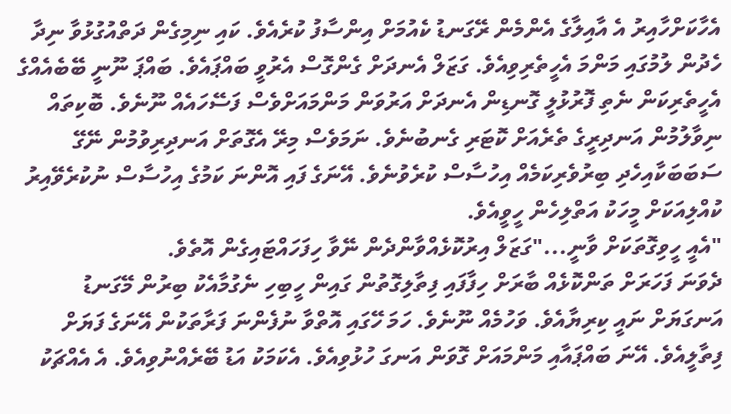އެހާކަށްހާއިރު އެ އާއިލާގެ އެންމެން ރޭގަނޑު ކެއުމަށް އިންސާފު ކުރެއެވެ. ކައި ނިމިގެން ދަތްއުގުޅުވާ ނިދާ ހެދުން ލުމުގައި މަންމަ އެހީތެރިވިއެވެ. ގަޒަލް އެނދަށް ގެންގޮސް އެރުވީ ބައްޕައެވެ. ބައްޕަ ނޫނީ ބޭބެއެއްގެ އެހީތެރިކަން ނެތި ފޮރުޅުލީ ގޮނޑިން އެނދަށް އަރުވަން މަންމައަށްވެސް ފަސޭހައެއް ނޫނެވެ. ބޮކިތައް ނިވާލުމުން އަނދިރީގެ ތެރެއަށް ކޮޓަރި ގެނބުނެވެ. ނަމަވެސް މިރޭ އެގޮތަށް އަނދިރިވުމުން ނޭގޭ ސަބަބަކާއިހެދި ބިރުވެރިކަމެއް އިހުސާސް ކުރެވުނެވެ. އޭނަގެ ފައި އޮންނަ ކަމުގެ އިހުސާސް ނުކުރެވޭއިރު ކުއްލިއަކަށް މީހަކު އަތްލިހެން ހީވީއެވެ.
"އެއީ ހީވިގޮތަކަށް ވާނީ..."ގަޒަލް އިރުކޮޅެއްވާންދެން ނޭވާ ހިފަހައްޓައިގެން އޮތެވެ.
ދެވަނަ ފަހަރަށް ތަންކޮޅެއް ބާރަށް ހިފާފައި ފިތާލިގޮތުން ގައިން ހީބިހި ނެގުމާއެކު ބިރުން މޭގަނޑު އަނގަޔަށް ނައީ ކިރިޔާއެވެ. ވަހުމެއް ނޫނެވެ. ހަމަ ހޭގައި އޮތްވާ ނުފެންނަ ފަރާތަކުން އޭނަގެ ފަޔަށް ފިތާލީއެވެ. އޭނަ ބައްޕައާއި މަންމައަށް ގޮވަން އަނގަ ހުޅުވިއެވެ. އެކަމަކު އަޑު ބޭރެއްނުވިއެވެ. އެ އެއްޗަކު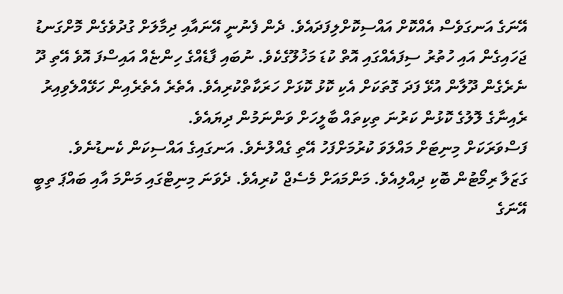އޭނަގެ އަނގަވެސް އެއްކޮށް އައްސިކޮށްލިފަދައެވެ. ދެން ފެނުނީ އޭނައާއި ދިމާލަށް ގުދުވެގެން މޮށްގަނޑު ޖަހައިގެން އައި ހުތުރު ސިފައެއްގައި އޮތް ކުޑަ މަޚުލޫގެކެވެ. ނުބައި ފާޑެއްގެ ހިންޏެއް އައިސްފަ އޮވެ އޭތި ދޫ ނެރެގެން ދޫލާން އުޅޭ ފަދަ ގޮތަކަށް އެކި ކޮޅު ކޮޅަށް ހަރަކާތްކުރިއެވެ. އެތެރެ އެތެރެއިން ހަޅޭއްލެވިއިރު ރެއިނާގެ ލޮލުގެ ކޮޅުން ކަރުނަ ތިކިތައް ބާލީހަށް ވަންނަމުން ދިޔައެވެ.
ފަސްވަރަކަށް މިނިޓަށް މައްލަވަ ކުރުމަށްފަހު އޭތި ގެއްލުނެވެ. އަނގައިގެ އައްސިކަން ކެނޑުނެވެ.
ގަޒަލާ ރިމޯޓުން ބޮކި ދިއްލިއެވެ. މަންމައަށް މެސެޖް ކުރިއެވެ. ދެވަނަ މިނިޓްގައި މަންމަ އާއި ބައްޕަ ތިބީ އޭނަގެ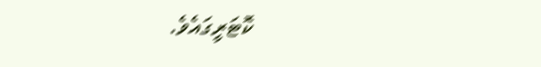ކޮޓަރީގައެވެ.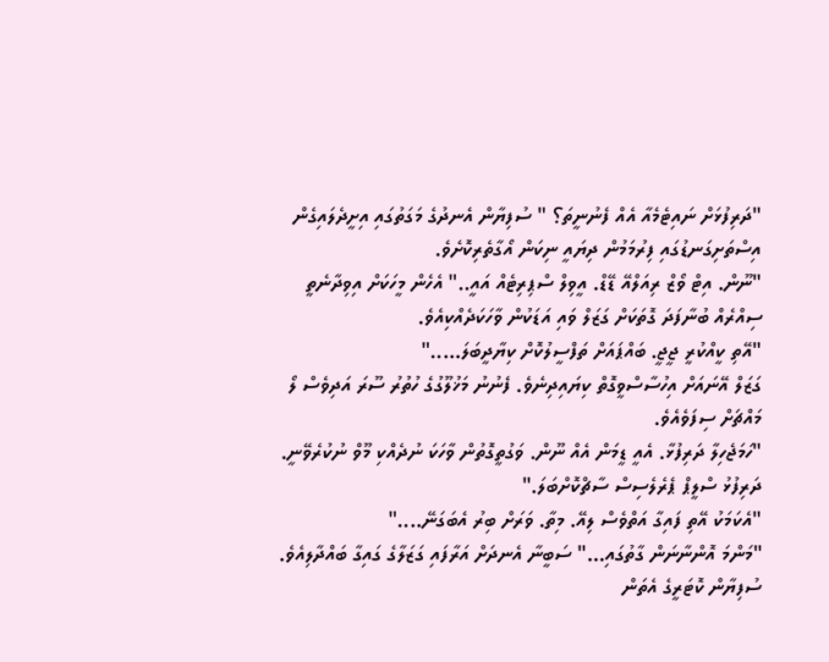"ދަރިފުޅަށް ނައިޓެމެއާ އެއް ފެނުނީތަ؟ " ސުފިޔާން އެނދުގެ މަގަތުގައި އިށީދެލައިގެން އިސްތަށިގަނޑުގައި ފިރުމަމުން ދިޔައީ ނިކަން އޯގާތެރިކޮށެވެ.
"ނޫން. އިޓް ވޯޒް ރިއަލްއޭ ޑޭޑް. އީވިލް ސްޕިރިޓެއް އައީ.." އެހެން މީހަކަށް އިވިދާނެތީ ސިއްރެއް ބުނާފަދަ ގޮތަކަށް ގަޒަލް ވައި އަޑަކުން ވާހަކަދެއްކިއެވެ.
"އޭތި ކީއްކުރީ ޖީޖީ. ބައްޕައަށް ތަފްސީލުކޮށް ކިޔާދީބަލަ....."
ގަޒަލް އޭނައަށް އިހުސާސްވީގޮތް ކިޔައިދިނެވެ. ފެނުނު މަޚުލޫގުގެ ހުތުރު ސޫރަ އަދިވެސް ލޯ މައްޗަށް ސިފަވެއެވެ.
"ހަމަޖެހިލާ ދަރިފުޅާ. އެއީ ޑީމަން އެއް ނޫން. ވަގުތީގޮތުން ވާހަކަ ނުދެއްކި މޫވް ނުކުރެވޭނީ. ދަރިފުޅު ސްލީޕް ޕެރެލެސިސް ސާޗްކޮށްބަލަ."
"އެކަމަކު އޭތި ފައިގާ އަތްވެސް ލިއޭ. މިތާ. ވަރަށް ބިރު އެބަގަނޭ...."
"މަންމަ އޮންނާނަން ގާތުގައި..." ސަބީނާ އެނދަށް އަރާފައި ގަޒަލާގެ ގައިގާ ބައްދާލިއެވެ. ސުފިޔާން ކޮޓަރީގެ އެތަން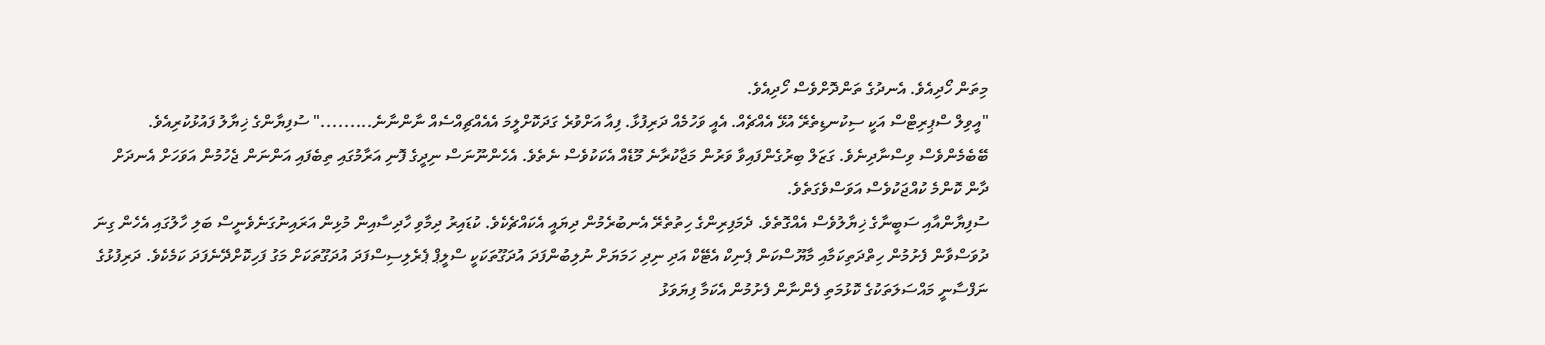މިތަން ހޯދިއެވެ. އެނދުގެ ތަންދޮށްވެސް ހޯދިއެވެ.
"އީވިލް ސްޕިރިޓްސް އަކީ ސިކުނޑިތެރޭ އުޅޭ އެއްޗެއް. އެއީ ވަހުމެއް ދަރިފުޅާ. ފިއާ އަށްވުރެ ގަދަކޮށްލީމަ އެއެއްޗިއްސެއް ނާންނާނެ........." ސުފިޔާންގެ ޚިޔާލު ފައުޅުކުރިއެވެ. ބޭބެމެންވެސް ވިސްނާދިނެވެ. ގަޒަލް ބިރުގެންފައިވާ ވަރުން މަޖާކުރާނެ މޫޑެއް އެކަކުވެސް ނެތެވެ. އެހެންނޫނަސް ނިދީގެ ފޮނި އަރާމުގައި ތިބެފައި އަންނަން ޖެހުމުން އަވަހަށް އެނދަށް ދާން ކޮންމެ ކުއްޖަކުވެސް އަވަސްވެގަތެވެ.
ސުފިޔާންއާއި ސަބީނާގެ ޚިޔާލުވެސް އެއްގޮތެވެ. ދެމަފިރިންގެ ހިތުތެރޭ އެނބުރެމުން ދިޔައީ އެކައްޗެކެވެ. ކުޑައިރު ދިމާވި ހާދިސާއިން މުޅިން އަރައިނުގަނެވެނީސް ބަލި ހާލުގައި އެހެން ގިނަ ދުވަސްވާން ފެށުމުން ހިތްދަތިކަމާއި މާޔޫސްކަން ޕެނިކް އެޓޭކް އަދި ނިދި ހަމަޔަށް ނުލިބުންފަދަ އުދަގޫތަކަކީ ސްލީޕް ޕެރެލިސިސްފަދަ އުދަގޫތަކަށް މަގު ފަހިކޮށްދޭނެފަދަ ކަމެކެވެ. ދަރިފުޅުގެ ނަފްސާނީ މައްސަލަތަކުގެ ކޮޅުމަތި ފެންނާން ފެށުމުން އެކަމާ ފިޔަވަޅު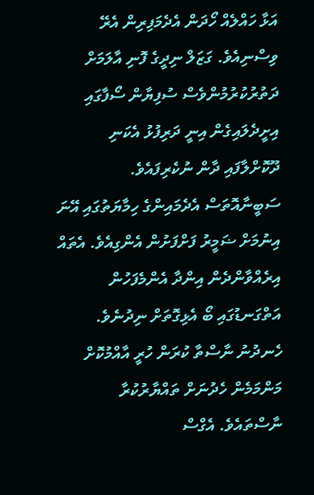އަޅާ ހައްލެއް ހޯދަން އެދެމަފިރިން އެރޭ ވިސްނިއެވެ. ގަޒަލް ނިދީގެ ފޮނި އާލަމަށް ދަތުރުކުރުމުންވެސް ސުފިޔާން ސޯފާގައި އިށީދެލައިގެން އިނީ ދަރިފުޅު އެކަނި ދޫކޮށްލާފައި ދާން ނުކެރިފައެވެ. ސަބީނާއޮތަސް އެދެމައިންގެ ހިމާޔަތުގައި އޭނަ އިނުމަށް ޟަމީރު ފަށްފަށުން އެންގިއެވެ. އެތައް އިރެއްވާންދެން އިންދާ އެންމެފަހުން އަތްގަނޑުގައި ބޯ އެޅިގޮތަށް ނިދުނެވެ.
ހެނދުނު ނާސްތާ ކުރަން ހުރީ އާއްމުކޮށް މަންމަމެން ހެދުނަށް ތައްޔާރުކުރާ ނާސްތައެވެ. އެގްސް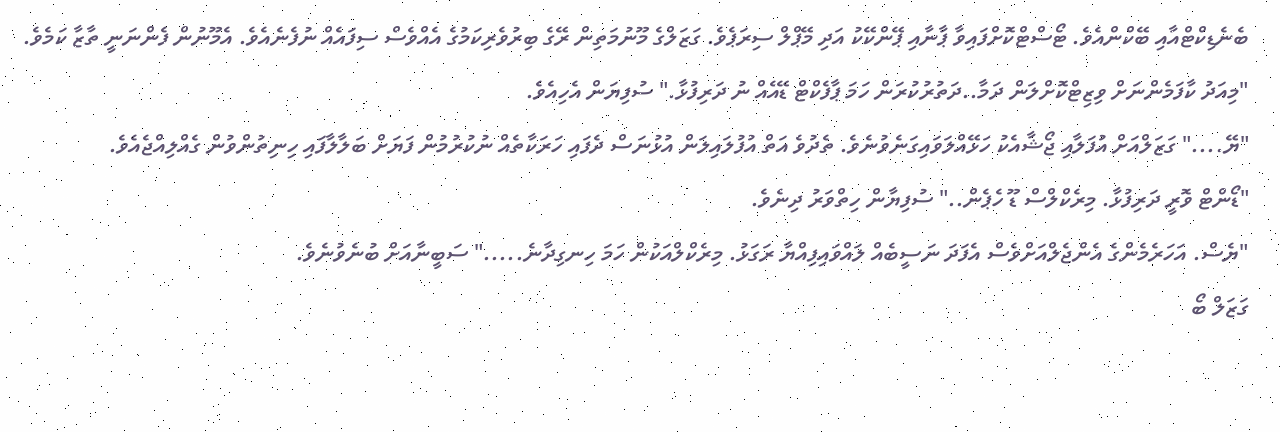ބެނެޑިކްޓްއާއި ބޭކްންއެވެ. ޓޯސްޓްކޮށްފައިވާ ޕާނާއި ޕޭންކޭކު އަދި މޭޕްލް ސިރަޕެވެ. ގަޒަލްގެ މޫނުމަތިން ރޭގެ ބިރުވެރިކަމުގެ އެއްވެސް ސިފައެއް ނުފެނެއެވެ. އެމޫނުން ފެންނަނީ ތާޒާ ކަމެވެ.
"މިއަދު ކާފަމެންނަށް ވިޒިޓްކޮށްލަން ދަމާ..ދަތުރުކުރަން ހަމަ ޕާފެކްޓް ޑޭއެއް ނު ދަރިފުޅާ." ސުފިޔަން އެހިއެވެ.
"ޔޭ...." ގަޒަލްއަށް އުފަލާއި ޖޯޝާއެކު ހަޅޭއްލަވައިގަނެވުނެވެ. ތެދުވެ އަތް އުފުލައިލަން އުޅުނަސް ދެފައި ހަރަކާތެއް ނުކުރުމުން ފަޔަށް ބަލާލާފައި ހިނިތުންވުން ގެއްލިއްޖެއެވެ.
"ޑޯންޓް ވޮރީ ދަރިފުޅާ. މިރެކްލްސް ޑޫ ހެޕެން.." ސުފިޔާން ހިތްވަރު ދިނެވެ.
"ޔެސް. އަހަރެމެންގެ އެންޖެލްއަށްވެސް އެފަދަ ނަސީބެއް ލައްވައިފިއްޔާ ރަގަޅު. މިރެކްލްއަކުން ހަމަ ހިނގިދާނެ....." ސަބީނާއަށް ބުނެވުނެވެ.
ގަޒަލް ބޯ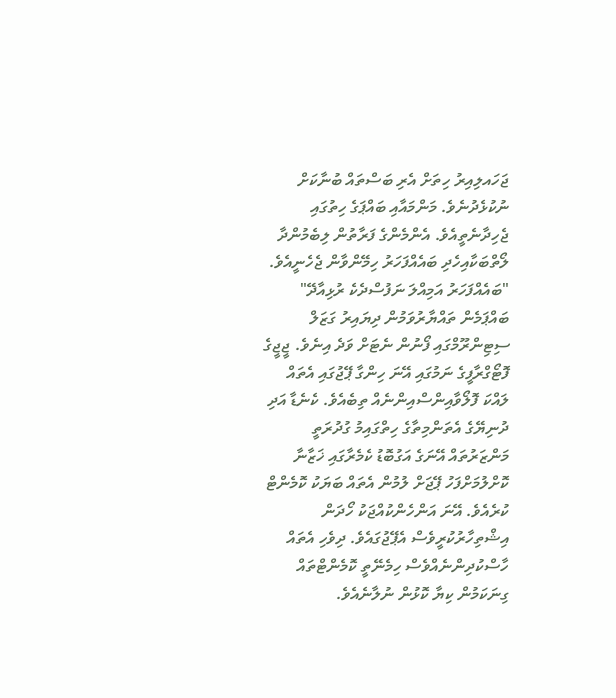ޖަހައލިއިރު ހިތަށް އެރި ބަސްތައް ބުނާކަށް ނުކުޅެދުނެވެ. މަންމައާއި ބައްޕަގެ ހިތުގައި ޖެހިދާނެތީއެވެ. އެންމެންގެ ފަރާތުން ލިބެމުންދާ ލޯތްބަކާއިހެދި ބައެއްފަހަރު ހިމޭންވާން ޖެހެނީއެވެ. "ބައެއްފަހަރު އަމިއްލަ ނަފުސްދެކެ ރުޅިއާދޭ"
ބައްޕަމެން ތައްޔާރުވަމުން ދިޔައިރު ގަޒަލް ސިޓިންރޫމްގައި ފޯނުން ނެޓަށް ވަދެ އިނެވެ. ޖީޖީގެ ފޮޓޯގްރާފީގެ ނަމުގައި އޭނަ ހިންގާ ޕޭޖުގައި އެތައް ލައްކަ ފޮލޯވާއިންސްއިންނެއް ތިބެއެވެ. ކެނެޑާ އަދި ދުނިޔޭގެ އެތަންމިތާގެ ހިތްގައިމު ގުދުރަތީ މަންޒަރުތައް އޭނަގެ އަގުބޮޑު ކެމެރާގައި ޚަޒާނާ ކޮށްލުމަށްފަހު ޕޭޖަށް ލުމުން އެތައް ބަޔަކު ކޮމެންޓް ކުރެއެވެ. އޭނަ އަންހެންކުއްޖަކު ހޯދަން އިޝްތިހާރުކުރީވެސް އެޕޭޖުގައެވެ. ދިވެހި އެތައް ހާސްކުދިންނެއްވެސް ހިމެނޭތީ ކޮމެންޓްތައް ގިނަކަމުން ކިޔާ ކޮޅުން ނުލާނެއެވެ.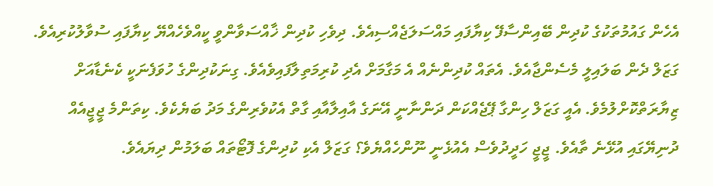އެހެން ގައުމުތަކުގެ ކުދިން ބޭއިންސާފޭ ކިޔާފައި މައްސަލަޖެއްސިއެވެ. ދިވެހި ކުދިން ޚާއްސަވާންވީ ކީއްވެހެއްޔޭ ކިޔާފައި ސުވާލުކުރިއެވެ. ގަޒަލް ދެން ބަލައިލީ މެސެންޖާއެވެ. އެތައް ކުދިންނެއް އެ މަގާމަށް އެދި ކުރިމަތިލާފައިވެއެވެ. ގިނަކުދިންގެ ހުވަފެނަކީ ކެނެޑާއަށް ޒިޔާރަތްކޮށްލުމެވެ. އެއީ ގަޒަލް ހިންގާ ޕޭޖެއްކަން ދަންނާނީ އޭނަގެ އާއިލާއާއި ގާތް އެކުވެރިންގެ މަދު ބަޔެކެވެ. ކިތަންމެ ޖީޖީއެއް ދުނިޔޭގައި އުޅޭނެ ތާއެވެ. ޖީޖީ ހަދީދުވެސް އެއުޅެނީ ނޫންހެއްޔެވެ؟ ގަޒަލް އެކި ކުދިންގެ ފޮޓޯތައް ބަލަމުން ދިޔައެވެ.